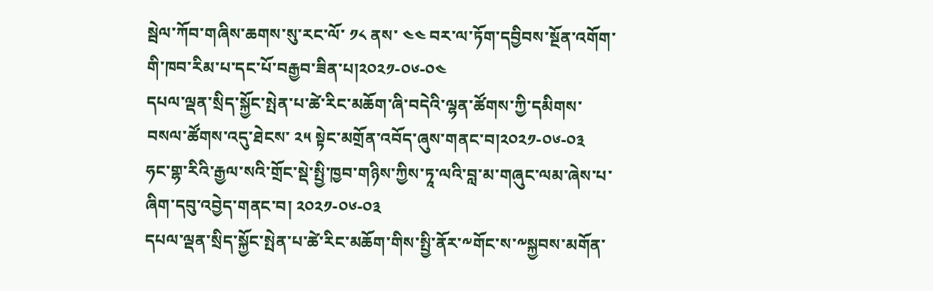སྦེལ་ཀོབ་གཞིས་ཆགས་སུ་རང་ལོ་ ༡༨ ནས་ ༤༤ བར་ལ་ཏོག་དབྱིབས་སྔོན་འགོག་གི་ཁབ་རིམ་པ་དང་པོ་བརྒྱབ་ཟིན་པ།༢༠༢༡-༠༦-༠༤
དཔལ་ལྡན་སྲིད་སྐྱོང་སྤེན་པ་ཚེ་རིང་མཆོག་ཞི་བདེའི་ལྷན་ཚོགས་ཀྱི་དམིགས་བསལ་ཚོགས་འདུ་ཐེངས་ ༢༥ སྟེང་མགྲོན་འབོད་ཞུས་གནང་བ།༢༠༢༡-༠༦-༠༣
ཧང་གྷ་རིའི་རྒྱལ་སའི་གྲོང་སྡེ་སྤྱི་ཁྱབ་གཉིས་ཀྱིས་ཏཱ་ལའི་བླ་མ་གཞུང་ལམ་ཞེས་པ་ཞིག་དབུ་འབྱེད་གནང་བ། ༢༠༢༡-༠༦-༠༣
དཔལ་ལྡན་སྲིད་སྐྱོང་སྤེན་པ་ཚེ་རིང་མཆོག་གིས་སྤྱི་ནོར་༸གོང་ས་༸སྐྱབས་མགོན་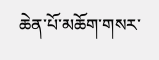ཆེན་པོ་མཆོག་གསར་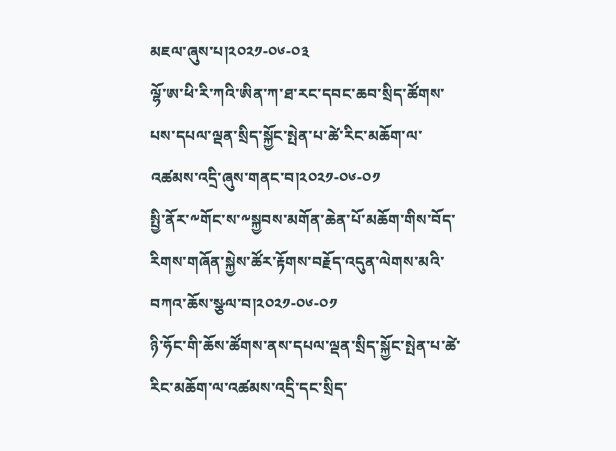མཇལ་ཞུས་པ།༢༠༢༡-༠༦-༠༣
ལྷོ་ཨ་ཕི་རི་ཀའི་ཨིན་ཀ་ཐ་རང་དབང་ཆབ་སྲིད་ཚོགས་པས་དཔལ་ལྡན་སྲིད་སྐྱོང་སྤེན་པ་ཚེ་རིང་མཆོག་ལ་འཚམས་འདྲི་ཞུས་གནང་བ།༢༠༢༡-༠༦-༠༡
སྤྱི་ནོར་༸གོང་ས་༸སྐྱབས་མགོན་ཆེན་པོ་མཆོག་གིས་བོད་རིགས་གཞོན་སྐྱེས་ཚོར་རྟོགས་བརྗོད་འདུན་ལེགས་མའི་བཀའ་ཆོས་སྩལ་བ།༢༠༢༡-༠༦-༠༡
ཉི་ཧོང་གི་ཆོས་ཚོགས་ནས་དཔལ་ལྡན་སྲིད་སྐྱོང་སྤེན་པ་ཚེ་རིང་མཆོག་ལ་འཚམས་འདྲི་དང་སྲིད་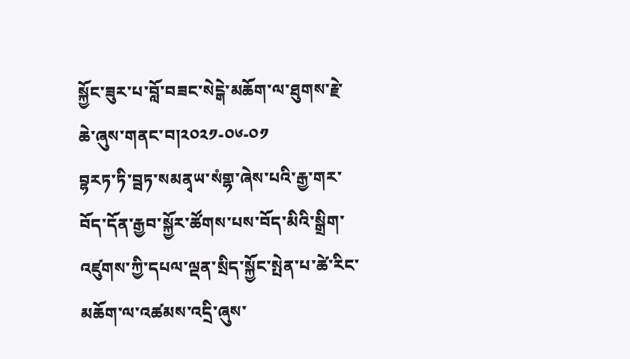སྐྱོང་ཟུར་པ་བློ་བཟང་སེངྒེ་མཆོག་ལ་ཐུགས་རྗེ་ཆེ་ཞུས་གནང་བ།༢༠༢༡-༠༦-༠༡
བྷརཏ་ཏི་བྦཏ་སམནྭཡ་སཾགྷ་ཞེས་པའི་རྒྱ་གར་བོད་དོན་རྒྱབ་སྐྱོར་ཚོགས་པས་བོད་མིའི་སྒྲིག་འཛུགས་ཀྱི་དཔལ་ལྡན་སྲིད་སྐྱོང་སྤེན་པ་ཚེ་རིང་མཆོག་ལ་འཚམས་འདྲི་ཞུས་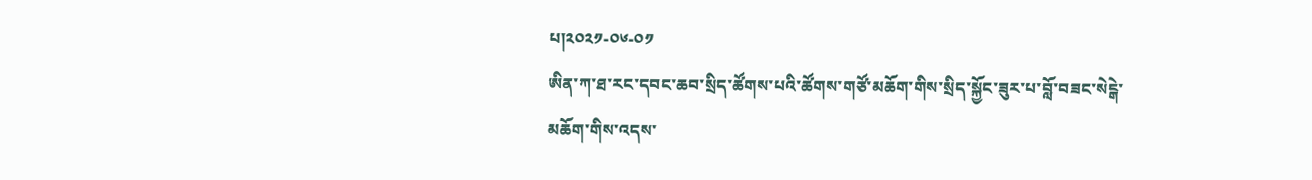པ།༢༠༢༡-༠༦-༠༡
ཨིན་ཀ་ཐ་རང་དབང་ཆབ་སྲིད་ཚོགས་པའི་ཚོགས་གཙོ་མཆོག་གིས་སྲིད་སྐྱོང་ཟུར་པ་བློ་བཟང་སེངྒེ་མཆོག་གིས་འདས་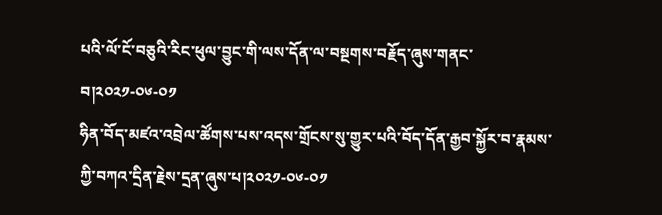པའི་ལོ་ངོ་བཅུའི་རིང་ཕུལ་བྱུང་གི་ལས་དོན་ལ་བསྔགས་བརྗོད་ཞུས་གནང་བ།༢༠༢༡-༠༦-༠༡
ཧིན་བོད་མཛའ་འབྲེལ་ཚོགས་པས་འདས་གྲོངས་སུ་གྱུར་པའི་བོད་དོན་རྒྱབ་སྐྱོར་བ་རྣམས་ཀྱི་བཀའ་དྲིན་རྗེས་དྲན་ཞུས་པ།༢༠༢༡-༠༦-༠༡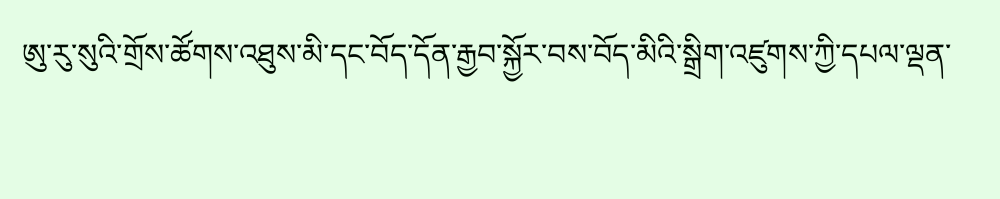ཨུ་རུ་སུའི་གྲོས་ཚོགས་འཐུས་མི་དང་བོད་དོན་རྒྱབ་སྐྱོར་བས་བོད་མིའི་སྒྲིག་འཛུགས་ཀྱི་དཔལ་ལྡན་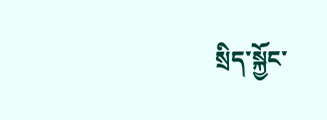སྲིད་སྐྱོང་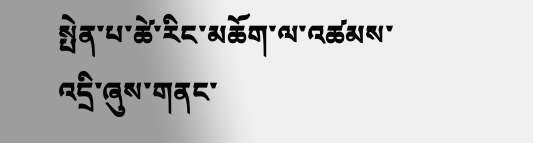སྤེན་པ་ཚེ་རིང་མཆོག་ལ་འཚམས་འདྲི་ཞུས་གནང་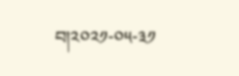བ།༢༠༢༡-༠༥-༣༡